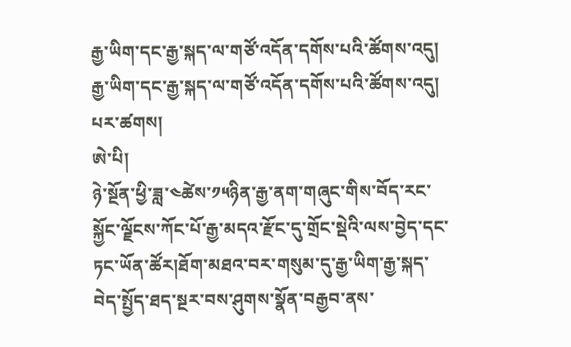རྒྱ་ཡིག་དང་རྒྱ་སྐད་ལ་གཙོ་འདོན་དགོས་པའི་ཚོགས་འདུ།
རྒྱ་ཡིག་དང་རྒྱ་སྐད་ལ་གཙོ་འདོན་དགོས་པའི་ཚོགས་འདུ། པར་ཚགས།
ཨེ་པི།
ཉེ་སྔོན་ཕྱི་ཟླ་༤ཚེས་༡༥ཉིན་རྒྱ་ནག་གཞུང་གིས་བོད་རང་སྐྱོང་ལྗོངས་ཀོང་པོ་རྒྱ་མདའ་རྫོང་དུ་གྲོང་སྡེའི་ལས་བྱེད་དང་ཏང་ཡོན་ཚོར།ཐོག་མཐའ་བར་གསུམ་དུ་རྒྱ་ཡིག་རྒྱ་སྐད་བེད་སྤྱོད་ཐད་སྔར་བས་ཤུགས་སྣོན་བརྒྱབ་ནས་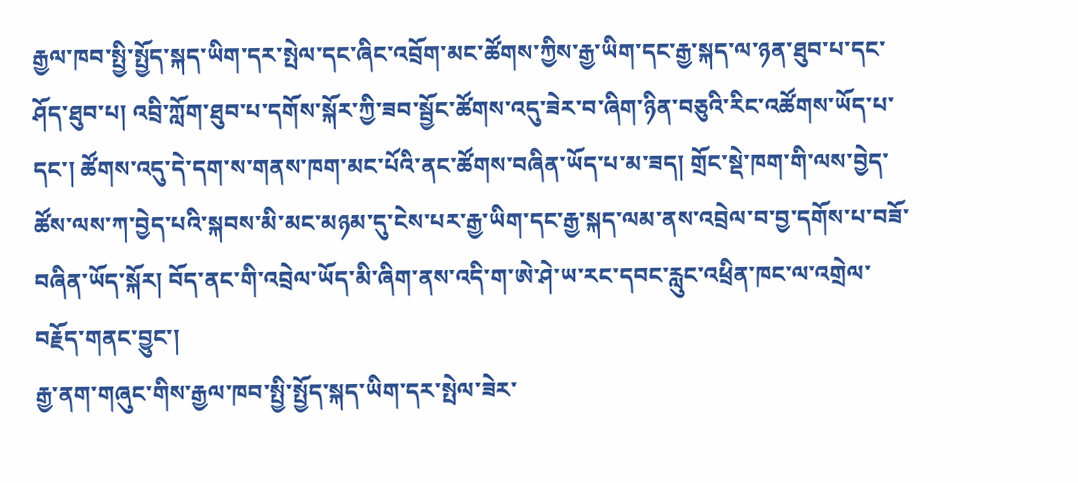རྒྱལ་ཁབ་སྤྱི་སྤྱོད་སྐད་ཡིག་དར་སྤེལ་དང་ཞིང་འབྲོག་མང་ཚོགས་ཀྱིས་རྒྱ་ཡིག་དང་རྒྱ་སྐད་ལ་ཉན་ཐུབ་པ་དང་ཤོད་ཐུབ་པ། འབྲི་ཀློག་ཐུབ་པ་དགོས་སྐོར་ཀྱི་ཟབ་སྦྱོང་ཚོགས་འདུ་ཟེར་བ་ཞིག་ཉིན་བཅུའི་རིང་འཚོགས་ཡོད་པ་དང་། ཚོགས་འདུ་དེ་དག་ས་གནས་ཁག་མང་པོའི་ནང་ཚོགས་བཞིན་ཡོད་པ་མ་ཟད། གྲོང་སྡེ་ཁག་གི་ལས་བྱེད་ཚོས་ལས་ཀ་བྱེད་པའི་སྐབས་མི་མང་མཉམ་དུ་ངེས་པར་རྒྱ་ཡིག་དང་རྒྱ་སྐད་ལམ་ནས་འབྲེལ་བ་བྱ་དགོས་པ་བཟོ་བཞིན་ཡོད་སྐོར། བོད་ནང་གི་འབྲེལ་ཡོད་མི་ཞིག་ནས་འདི་ག་ཨེ་ཤེ་ཡ་རང་དབང་རླུང་འཕྲིན་ཁང་ལ་འགྲེལ་བརྗོད་གནང་བྱུང་།
རྒྱ་ནག་གཞུང་གིས་རྒྱལ་ཁབ་སྤྱི་སྤྱོད་སྐད་ཡིག་དར་སྤེལ་ཟེར་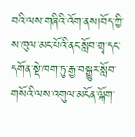བའི་ལས་གཞིའི་འོག་ནས།བོད་ཀྱི་ས་ཁུལ་མང་པོའི་ནང་སློབ་གྲྭ་དང་དགོན་སྡེ་ཁག་ཏུ་རྒྱ་བསྒྱུར་སློབ་གསོའི་ལས་འགུལ་མངོན་ལྐོག་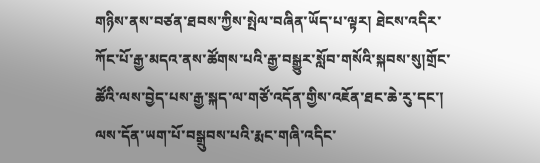གཉིས་ནས་བཙན་ཐབས་ཀྱིས་སྤེལ་བཞིན་ཡོད་པ་ལྟར། ཐེངས་འདིར་ཀོང་པོ་རྒྱ་མདའ་ནས་ཚོགས་པའི་རྒྱ་བསྒྱུར་སློབ་གསོའི་སྐབས་སུ།གྲོང་ཚོའི་ལས་བྱེད་པས་རྒྱ་སྐད་ལ་གཙོ་འདོན་གྱིས་འཇོན་ཐང་ཆེ་རུ་དང་། ལས་དོན་ཡག་པོ་བསྒྲུབས་པའི་རྨང་གཞི་འདིང་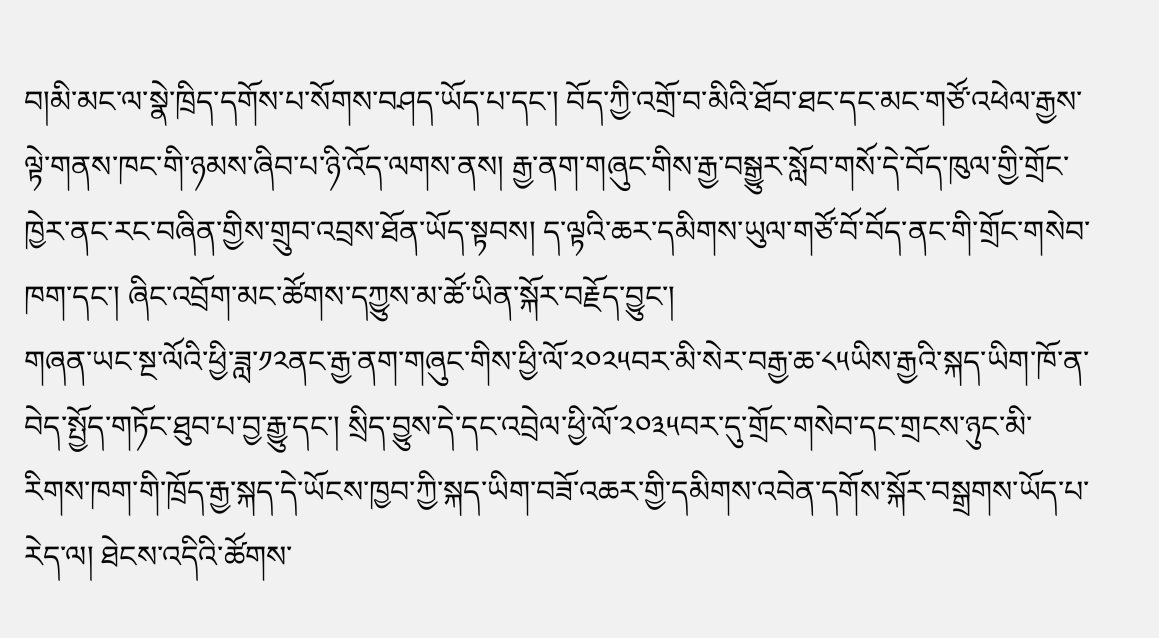བ།མི་མང་ལ་སྣེ་ཁྲིད་དགོས་པ་སོགས་བཤད་ཡོད་པ་དང་། བོད་ཀྱི་འགྲོ་བ་མིའི་ཐོབ་ཐང་དང་མང་གཙོ་འཕེལ་རྒྱས་ལྟེ་གནས་ཁང་གི་ཉམས་ཞིབ་པ་ཉི་འོད་ལགས་ནས། རྒྱ་ནག་གཞུང་གིས་རྒྱ་བསྒྱུར་སློབ་གསོ་དེ་བོད་ཁུལ་གྱི་གྲོང་ཁྱེར་ནང་རང་བཞིན་གྱིས་གྲུབ་འབྲས་ཐོན་ཡོད་སྟབས། ད་ལྟའི་ཆར་དམིགས་ཡུལ་གཙོ་བོ་བོད་ནང་གི་གྲོང་གསེབ་ཁག་དང་། ཞིང་འབྲོག་མང་ཚོགས་དཀྱུས་མ་ཚོ་ཡིན་སྐོར་བརྗོད་བྱུང་།
གཞན་ཡང་སྔ་ལོའི་ཕྱི་ཟླ་༡༢ནང་རྒྱ་ནག་གཞུང་གིས་ཕྱི་ལོ་༢༠༢༥བར་མི་སེར་བརྒྱ་ཆ་༨༥ཡིས་རྒྱའི་སྐད་ཡིག་ཁོ་ན་བེད་སྤྱོད་གཏོང་ཐུབ་པ་བྱ་རྒྱུ་དང་། སྲིད་བྱུས་དེ་དང་འབྲེལ་ཕྱི་ལོ་༢༠༣༥བར་དུ་གྲོང་གསེབ་དང་གྲངས་ཉུང་མི་རིགས་ཁག་གི་ཁྲོད་རྒྱ་སྐད་དེ་ཡོངས་ཁྱབ་ཀྱི་སྐད་ཡིག་བཟོ་འཆར་གྱི་དམིགས་འབེན་དགོས་སྐོར་བསྒྲགས་ཡོད་པ་རེད་ལ། ཐེངས་འདིའི་ཚོགས་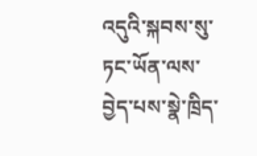འདུའི་སྐབས་སུ་ཏང་ཡོན་ལས་བྱེད་པས་སྣེ་ཁྲིད་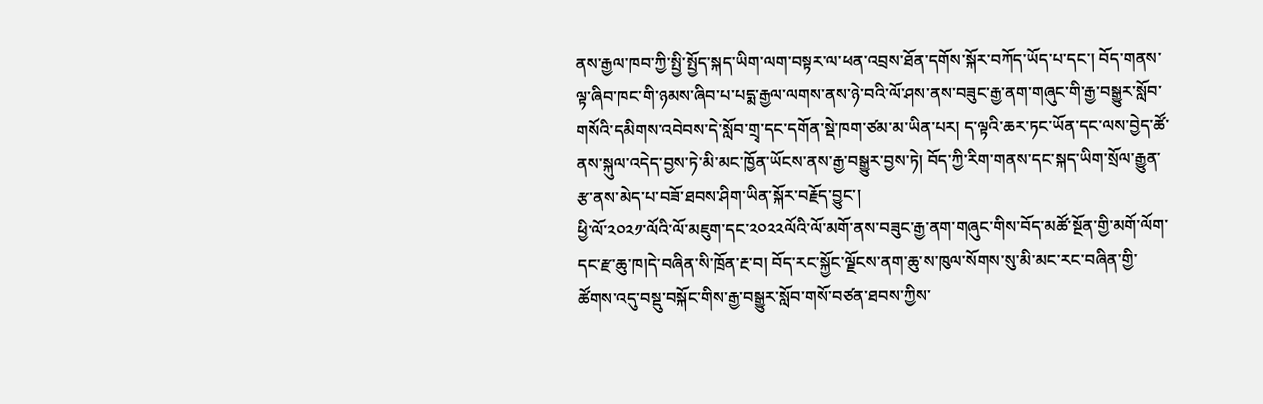ནས་རྒྱལ་ཁབ་ཀྱི་སྤྱི་སྤྱོད་སྐད་ཡིག་ལག་བསྟར་ལ་ཕན་འབྲས་ཐོན་དགོས་སྐོར་བཀོད་ཡོད་པ་དང་། བོད་གནས་ལྟ་ཞིབ་ཁང་གི་ཉམས་ཞིབ་པ་པདྨ་རྒྱལ་ལགས་ནས་ཉེ་བའི་ལོ་ཤས་ནས་བཟུང་རྒྱ་ནག་གཞུང་གི་རྒྱ་བསྒྱུར་སློབ་གསོའི་དམིགས་འབེབས་དེ་སློབ་གྲྭ་དང་དགོན་སྡེ་ཁག་ཙམ་མ་ཡིན་པར། ད་ལྟའི་ཆར་ཏང་ཡོན་དང་ལས་བྱེད་ཚོ་ནས་སྐུལ་འདེད་བྱས་ཏེ་མི་མང་ཁྱོན་ཡོངས་ནས་རྒྱ་བསྒྱུར་བྱས་ཏེ། བོད་ཀྱི་རིག་གནས་དང་སྐད་ཡིག་སྲོལ་རྒྱུན་རྩ་ནས་མེད་པ་བཟོ་ཐབས་ཤིག་ཡིན་སྐོར་བརྗོད་བྱུང་།
ཕྱི་ལོ་༢༠༢༡་ལོའི་ལོ་མཇུག་དང་༢༠༢༢ལོའི་ལོ་མགོ་ནས་བཟུང་རྒྱ་ནག་གཞུང་གིས་བོད་མཚོ་སྔོན་གྱི་མགོ་ལོག་དང་རྫ་ཆུ་ཁ།དེ་བཞིན་སི་ཁྲོན་རྔ་བ། བོད་རང་སྐྱོང་ལྗོངས་ནག་ཆུ་ས་ཁུལ་སོགས་སུ་མི་མང་རང་བཞིན་གྱི་ཚོགས་འདུ་བསྡུ་བསྐོང་གིས་རྒྱ་བསྒྱུར་སློབ་གསོ་བཙན་ཐབས་ཀྱིས་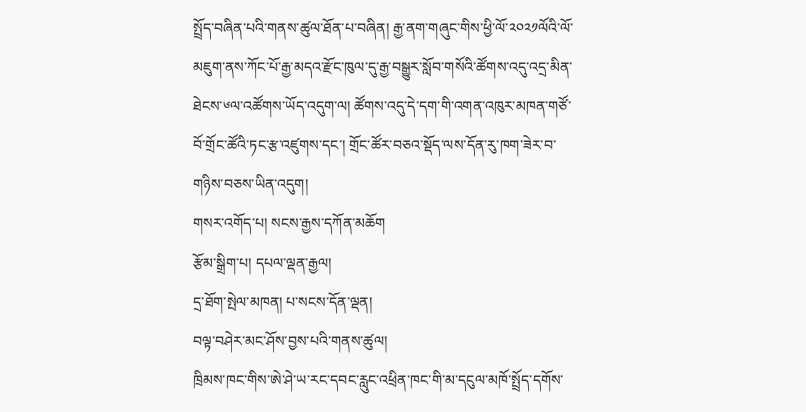སྤྲོད་བཞིན་པའི་གནས་ཚུལ་ཐོན་པ་བཞིན། རྒྱ་ནག་གཞུང་གིས་ཕྱི་ལོ་༢༠༢༡ལོའི་ལོ་མཇུག་ནས་ཀོང་པོ་རྒྱ་མདའ་རྫོང་ཁུལ་དུ་རྒྱ་བསྒྱུར་སློབ་གསོའི་ཚོགས་འདུ་འདྲ་མིན་ཐེངས་༦ལ་འཚོགས་ཡོད་འདུག་ལ། ཚོགས་འདུ་དེ་དག་གི་འགན་འཁུར་མཁན་གཙོ་བོ་གྲོང་ཚོའི་ཏང་རྩ་འཛུགས་དང་། གྲོང་ཚོར་བཅའ་སྡོད་ལས་དོན་རུ་ཁག་ཟེར་བ་གཉིས་བཅས་ཡིན་འདུག།
གསར་འགོད་པ། སངས་རྒྱས་དཀོན་མཆོག
རྩོམ་སྒྲིག་པ། དཔལ་ལྡན་རྒྱལ།
དྲ་ཐོག་སྤེལ་མཁན། པ་སངས་དོན་ལྡན།
བལྟ་བཤེར་མང་ཤོས་བྱས་པའི་གནས་ཚུལ།
ཁྲིམས་ཁང་གིས་ཨེ་ཤེ་ཡ་རང་དབང་རླུང་འཕྲིན་ཁང་གི་མ་དངུལ་མཁོ་སྤྲོད་དགོས་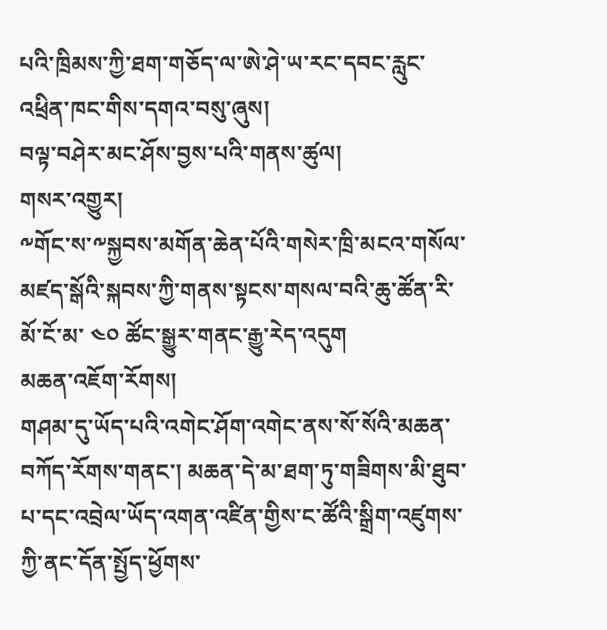པའི་ཁྲིམས་ཀྱི་ཐག་གཅོད་ལ་ཨེ་ཤེ་ཡ་རང་དབང་རླུང་འཕྲིན་ཁང་གིས་དགའ་བསུ་ཞུས།
བལྟ་བཤེར་མང་ཤོས་བྱས་པའི་གནས་ཚུལ།
གསར་འགྱུར།
༸གོང་ས་༸སྐྱབས་མགོན་ཆེན་པོའི་གསེར་ཁྲི་མངའ་གསོལ་མཛད་སྒོའི་སྐབས་ཀྱི་གནས་སྟངས་གསལ་བའི་ཆུ་ཚོན་རི་མོ་ངོ་མ་ ༤༠ ཚོང་སྒྱུར་གནང་རྒྱུ་རེད་འདུག
མཆན་འཇོག་རོགས།
གཤམ་དུ་ཡོད་པའི་འགེང་ཤོག་འགེང་ནས་སོ་སོའི་མཆན་བཀོད་རོགས་གནང་། མཆན་དེ་མ་ཐག་ཏུ་གཟིགས་མི་ཐུབ་པ་དང་འབྲེལ་ཡོད་འགན་འཛིན་གྱིས་ང་ཚོའི་སྒྲིག་འཛུགས་ཀྱི་ནང་དོན་སྤྱོད་ཕྱོགས་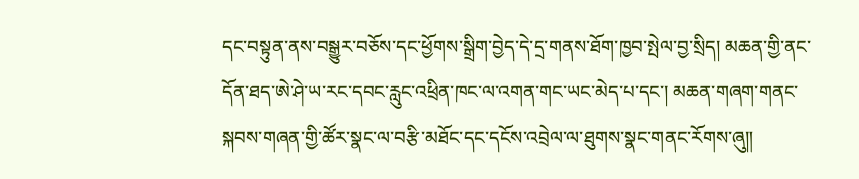དང་བསྟུན་ནས་བསྒྱུར་བཅོས་དང་ཕྱོགས་སྒྲིག་བྱེད་དེ་དྲ་གནས་ཐོག་ཁྱབ་སྤེལ་བྱ་སྲིད། མཆན་གྱི་ནང་དོན་ཐད་ཨེ་ཤེ་ཡ་རང་དབང་རླུང་འཕྲིན་ཁང་ལ་འགན་གང་ཡང་མེད་པ་དང་། མཆན་གཞག་གནང་སྐབས་གཞན་གྱི་ཚོར་སྣང་ལ་བརྩི་མཐོང་དང་དངོས་འབྲེལ་ལ་ཐུགས་སྣང་གནང་རོགས་ཞུ༎